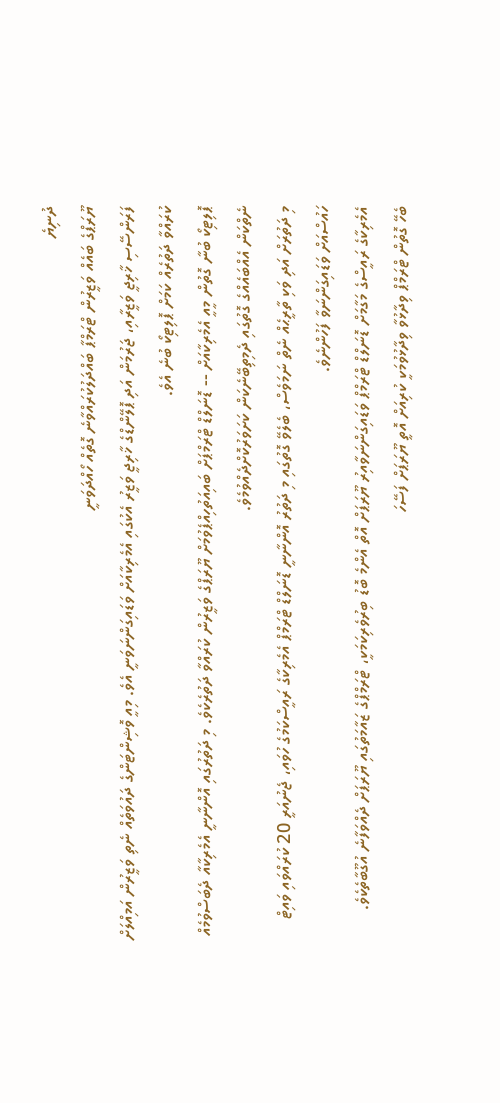ދުނިޔެ
ޔޫރަޕްގެ ބައެއް ވަޒީރުން ޓްރަމްޕާ ބައްދަލުކުރައްވާނެ ގޮތެއް ހޯއްދަވަނީ
ފަރަންސޭސި ޚާރިޖީ ވަޒީރާއި، ޖަރުމަން އަދި ޕޮލޭންޑްގެ ޚާރިޖީ ވަޒީރު އެކުގައި އެމެރިކާއަށް ވަޑައިގަންނަވަނީ އެވެ. މިއީ ވޮޝިންޓަންގެ ދައުވަތެއް ނެތި ވަޒީރުން އަމިއްލަށް ކުރައްވާ ދަތުރެއް ކަމަށް ޕޮލިޓިކޯ ބުނެ އެވެ.
ޕޮލިޓިކޯ ބުނާ ގޮތުން މީއީ އެމެރިކާއަށް -- ޑޮނަލްޑް ޓްރަމްޕަށް ބައިއަތުހިއްޕެވުމަށް ޔޫރަޕްގެ ވަޒީރުން ކުރައްވާ ދަތުރެކެވެ. މި ދަތުރުގައި އޮންނާނީ އެމެރިކާއާ ދެބަސްވުމެއް ނެތްކަން އެއްބައެއްގެ ގޮތުގައި ދެމިތިބޭނެކަން ކަށަވަރުކޮށްދެއްވުމެވެ.
މި ދަތުރަށް އަދި ވަކި ތާރީޙެއް ނެތް ނަމަވެސް، ބެލެވޭ ގޮތުގައި މި ދަތުރު އޮންނާނީ ޑޮނަލްޑް ޓްރަމްޕް އެމެރިކާގެ ރައީސްކަމުގެ ހުވައި، ޖެނުއަރީ 20 ކުރައްވައި ވައިޓް ހައުސްއަށް ވަޑައިގަންނަވާ ފަހުންނެވެ.
އެމެރިކާގެ ރައީސްގެ މަގާމަށް ޑޮނަލްޑް ޓްރަމްޕް ވަޑައިގަންނަވާއިރު ޔޫރަޕަށް އޮތް އެންމެ ބޮޑު ބިރުވެރިކަމަކީ، ޓްރަމްޕްގެ ޒައާމަތުގައި ޔޫރަޕަށް ދެއްވަފާނެ އުގޫބާތެކެވެ.
ބެހޭ ގޮތުން ޓްރަމްޕް ވިދާޅުވާ ވިދާޅުވުމަކީ ކުރިއަށް އޮތީ ޔޫރަޕަށް ފަސޭހަ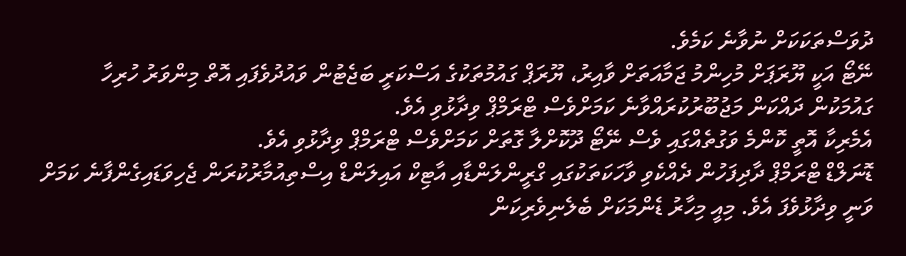ދުވަސްތަކަކަށް ނުވާނެ ކަމެވެ.
ނޭޓޯ އަކީ ޔޫރަޕަށް މުހިންމު ޖަމާއަތަށް ވާއިރު، ޔޫރަޕް ގައުމުތަކުގެ އަސްކަރީ ބަޖެޓުން ވައުދުވެފައި އޮތް މިންވަރު ހުރިހާ ގައުމަކުން ދައްކަން މަޖުބޫރުކުރައްވާނެ ކަމަށްވެސް ޓްރަމްޕް ވިދާޅުވި އެވެ.
އެމެރިކާ އޮތީ ކޮންމެ ވަގުތެއްގައި ވެސް ނޭޓޯ ދޫކޮށްލާ ގޮތަށް ކަމަށްވެސް ޓްރަމްޕް ވިދާޅުވި އެވެ.
ޑޮނަލްޑް ޓްރަމްޕް ދާދިފަހުން ދެއްކެވި ވާހަކަތަކުގައި ގްރީންލަންޑާއި އާޓިކް އައިލަންޑް އިސްތިއުމާރުކުރަން ޖެހިވަޑައިގެންފާނެ ކަމަށް ވަނީ ވިދާޅުވެފަ އެވެ. މިއީ މިހާރު ޑެންމަކަށް ބެލެނިވެރިކަން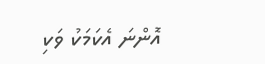އޮންނަ އެކަމަކު ވަކި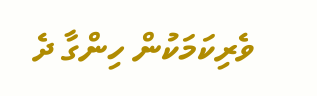ވެރިކަމަކުން ހިންގާ ދެ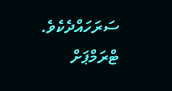ސަރަހައްދެކެވެ.
ޓްރަމްޕަށް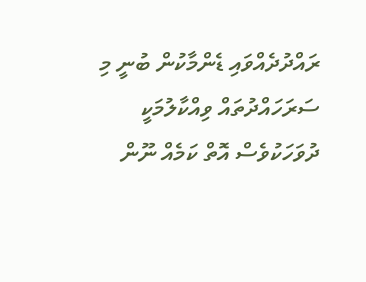ރައްދުދެއްވައި ޑެންމާކުން ބުނީ މި ސަރަހައްދުތައް ވިއްކާލުމަކީ ދުވަހަކުވެސް އޮތް ކަމެއް ނޫން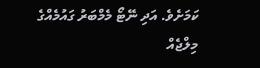ކަމަށެވެ. އަދި ނޭޓޯ މެމްބަރު ގައުމެއްގެ މިލްޖެއް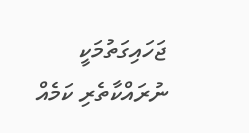ޖަހައިގަތުމަކީ ނުރައްކާތެރި ކަމެއް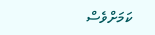ކަމަށްވެސް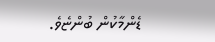ޑެންމާކުން ބުންޏެވެ.